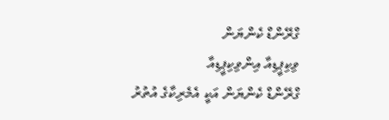ގްރޭންޑް ކެންޔަން
ވިކިޕީޑިއާ އިންވިކިޕީޑިއާ
ގްރޭންޑް ކެންޔަން އަކީ އެމެރިކާގެ އުތުރު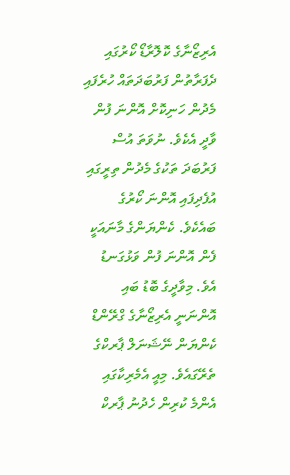އެރިޒޯނާގެ ކޮލޮރާޑޯ ކޯރުގައި ދެފަރާތުން ފަރުބަދަތައް ހުރެފައި މެދުން ހަނިކޮށް އޮންނަ ފުން ވާދީ އެކެވެ. ނުވަތަ އުސް ފަރުބަދަ ތަކުގެ މެދުން ތިރީގައި އުފެދިފައި އޮންނަ ކޯރުގެ ބައެކެވެ. ކެންޔަންގެ މާނައަކީ ފެން އޮންނަ ފުން ވަޅުގަނޑު އެވެ. މިވާދީގެ ބޮޑު ބައި އޮންނަނީ އެރިޒޯނާގެ ގްރޭންޑް ކެންޔަން ނޭޝަނަލް ޕާރކްގެ ތެރޭގައެވެ. މިއީ އެމެރިކާގައި އެންމެ ކުރިން ހެދުނު ޕާރކް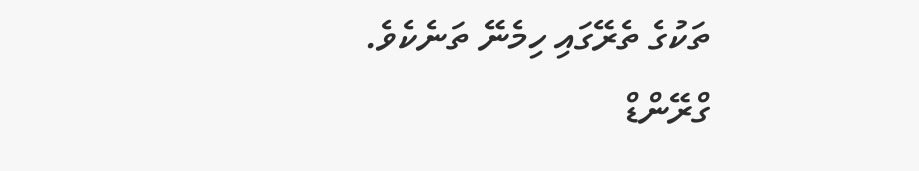ތަކުގެ ތެރޭގައި ހިމެނޭ ތަނެކެވެ.
ގްރޭންޑް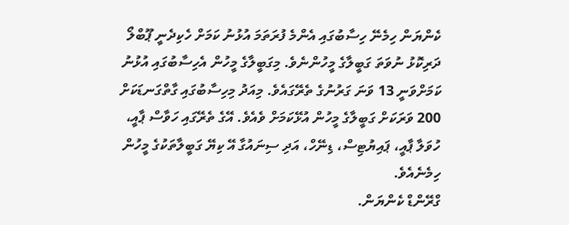ކެންޔަން ހިމެނޭ ހިސާބުގައި އެންމެ ފުރަތަމަ އުޅުނު ކަމަށް ހެކިދެނީ ޕޫބްލޯ ދަރިކޮޅު ނުވަތަ ގަބީލާގެ މީހުންނެވެ. މިގަބީލާގެ މީހުން އެހިސާބުގައި އުޅުނު ކަމަށްވަނީ 13 ވަނަ ގަރުނުގެ ތެރޭގައެވެ. މިއަދު މިހިސާބުގައި ގާތްގަނޑަކަށް 200 ވަރަކަށް ގަބީލާގެ މީހުން އުޅޭކަމަށް ވެއެވެ. އޭގެ ތެރޭގައި ހަވާސް ޕާއީ، ހުވަލާ ޕާއީ، ޕައިޔުޓިސް، ޑިނޭހް، އަދި ސިނައުގާ އޭ ކިޔޭ ގަބީލާތަކުގެ މީހުން ހިމެނެއެވެ.
ގްރޭންޑް ކެންޔަން.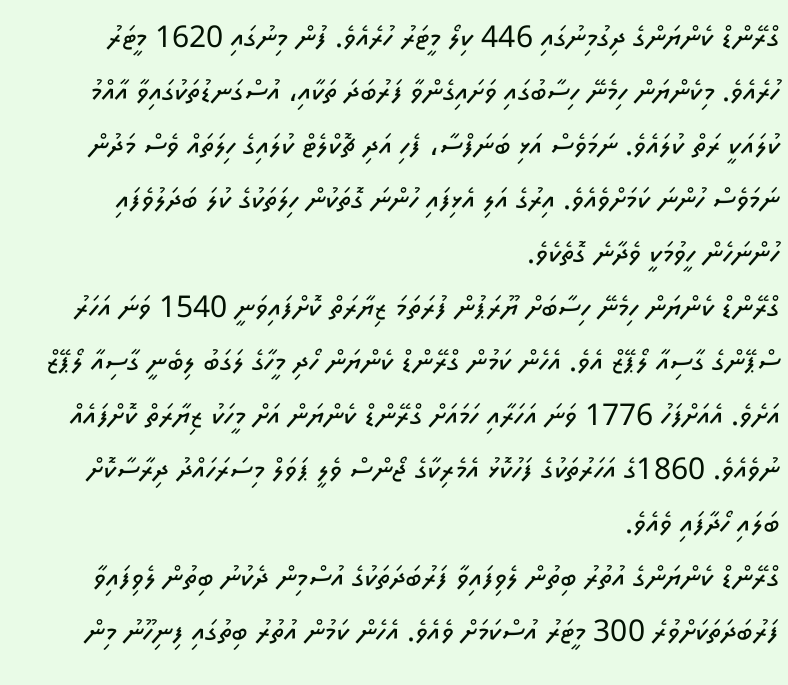ގްރޭންޑް ކެންޔަންގެ ދިގުމިނުގައި 446 ކިލޯ މީޓަރު ހުރެއެވެ. ފުން މިނުގައި 1620 މީޓަރު ހުރެއެވެ. މިކެންޔަން ހިމެނޭ ހިސާބުގައި ވަށައިގެންވާ ފަރުބަދަ ތަކާއި، އުސްގަނޑުތަކުގައިވާ އާއްމު ކުލައަކީ ރަތް ކުލައެވެ. ނަމަވެސް އަޅި ބަނަފްސާ، ފެހި އަދި ޗޮކްލެޓް ކުލައިގެ ހިލަތައް ވެސް މަދުން ނަމަވެސް ހުންނަ ކަމަށްވެއެވެ. އިރުގެ އަލި އެޅިފައި ހުންނަ ގޮތަކުން ހިލަތަކުގެ ކުލަ ބަދަލުވެފައި ހުންނަހެން ހީވުމަކީ ވެދާނެ ގޮތެކެވެ.
ގްރޭންޑް ކެންޔަން ހިމެނޭ ހިސާބަށް ޔޫރަޕުން ފުރަތަމަ ޒިޔާރަތް ކޮށްފައިވަނީ 1540 ވަނަ އަހަރު ސްޕޭންގެ ގާސިއާ ލޯޕޭޒް އެވެ. އެހެން ކަމުން ގްރޭންޑް ކެންޔަން ހޯދި މީހާގެ ލަގަބު ލިބެނީ ގާސިއާ ލޯޕޭޒް އަށެވެ. އެއަށްފަހު 1776 ވަނަ އަހަރާއި ހަމައަށް ގްރޭންޑް ކެންޔަން އަށް މީހަކު ޒިޔާރަތް ކޮށްފައެއް ނުވެއެވެ. 1860ގެ އަހަރުތަކުގެ ފަހުކޮޅު އެމެރިކާގެ ޖޯންސް ވެލީ ޕަވަލް މިސަރަހައްދު ދިރާސާކޮށް ބަލައި ހޯދާފައި ވެއެވެ.
ގްރޭންޑް ކެންޔަންގެ އުތުރު ބިތުން ލެވިފައިވާ ފަރުބަދަތަކުގެ އުސްމިން ދެކުނު ބިތުން ލެވިފައިވާ ފަރުބަދަތަކަށްވުރެ 300 މީޓަރު އުސްކަމަށް ވެއެވެ. އެހެން ކަމުން އުތުރު ބިތުގައި ފިނިހޫނު މިން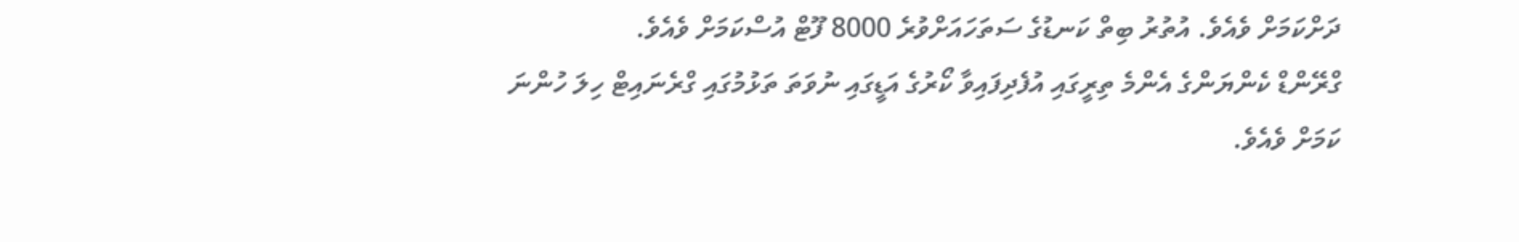ދަށްކަމަށް ވެއެވެ. އުތުރު ބިތް ކަނޑުގެ ސަތަހައަށްވުރެ 8000 ފޫޓް އުސްކަމަށް ވެއެވެ.
ގްރޭންޑް ކެންޔަންގެ އެންމެ ތިރީގައި އުފެދިފައިވާ ކޯރުގެ އަޑީގައި ނުވަތަ ތަޅުމުގައި ގްރެނައިޓް ހިލަ ހުންނަ ކަމަށް ވެއެވެ.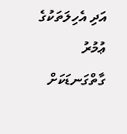އަދި އެހިލަތަކުގެ ޢުމުރު ގާތްގަނޑަކަށް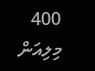400 މިލިއަން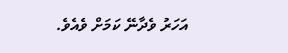އަހަރު ވެދާނޭ ކަމަށް ވެއެވެ.